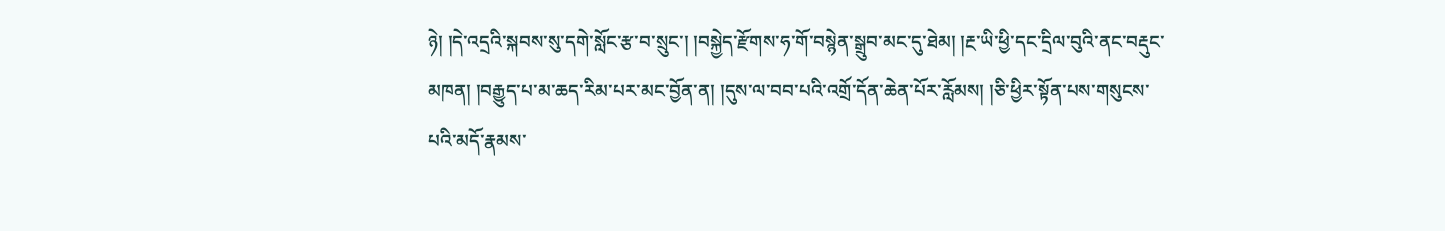ཉེ། །དེ་འདྲའི་སྐབས་སུ་དགེ་སློང་རྩ་བ་སྲུང་། །བསྐྱེད་རྫོགས་ཧ་གོ་བསྙེན་སྒྲུབ་མང་དུ་ཐེམ། །རྔ་ཡི་ཕྱི་དང་དྲིལ་བུའི་ནང་བརྡུང་མཁན། །བརྒྱུད་པ་མ་ཆད་རིམ་པར་མང་བྱོན་ན། །དུས་ལ་བབ་པའི་འགྲོ་དོན་ཆེན་པོར་རློམས། །ཅི་ཕྱིར་སྟོན་པས་གསུངས་པའི་མདོ་རྣམས་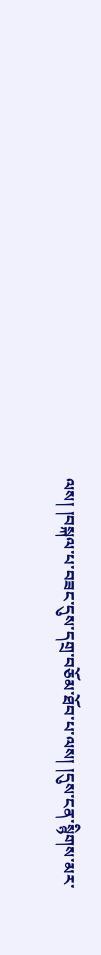ལས། །བསྐལ་པ་བཟང་དུས་དགྲ་བཅོམ་ཐོབ་པ་ལས། །དུས་ངན་སྙིགས་མར་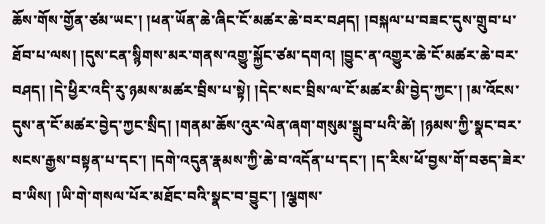ཆོས་གོས་གྱོན་ཙམ་ཡང་། །ཕན་ཡོན་ཆེ་ཞིང་ངོ་མཚར་ཆེ་བར་བཤད། །བསྐལ་པ་བཟང་དུས་གྲུབ་པ་ཐོབ་པ་ལས། །དུས་ངན་སྙིགས་མར་གནས་འགྱུ་སྐྱོང་ཙམ་དགའ། །བྱུང་ན་འགྱུར་ཆེ་ངོ་མཚར་ཆེ་བར་བཤད། །དེ་ཕྱིར་འདི་རུ་ཉམས་མཚར་བྲིས་པ་སྟེ། །དེང་སང་བྲིས་ལ་ངོ་མཚར་མི་བྱེད་ཀྱང་། །མ་འོངས་དུས་ན་ངོ་མཚར་བྱེད་ཀྱང་སྲིད། །གནམ་ཆོས་འུར་ལེན་ཞག་གསུམ་སྒྲུབ་པའི་ཚེ། །ཉམས་ཀྱི་སྣང་བར་སངས་རྒྱས་བསྟན་པ་དང་། །དགེ་འདུན་རྣམས་ཀྱི་ཆེ་བ་འདོན་པ་དང་། །ད་རིས་ཕོ་བྱས་གོ་བཅད་ཟེར་བ་ཡིས། །ཡི་གེ་གསལ་པོར་མཐོང་བའི་སྣང་བ་བྱུང་། །ལྕགས་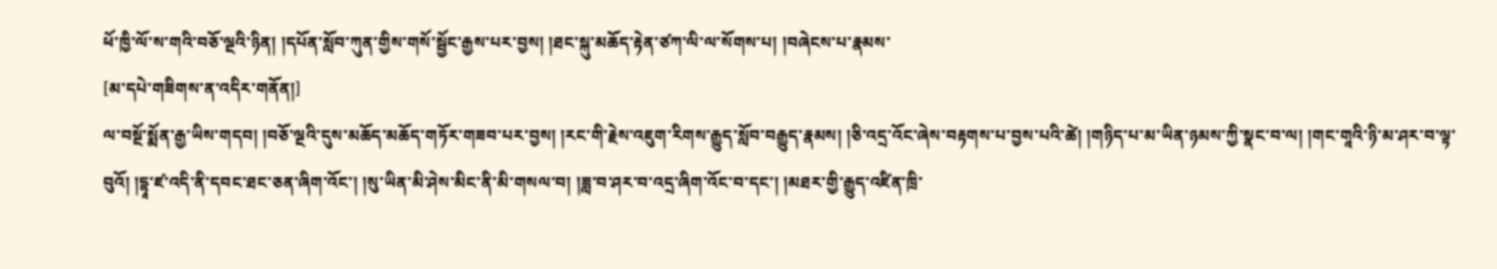ཕོ་ཁྱི་ལོ་ས་གའི་བཅོ་ལྔའི་ཉིན། །དཔོན་སློབ་ཀུན་གྱིས་གསོ་སྦྱོང་རྒྱས་པར་བྱས། །ཐང་སྐུ་མཆོད་རྟེན་ཙཀ་ལི་ལ་སོགས་པ། །བཞེངས་པ་རྣམས་
[མ་དཔེ་གཟིགས་ན་འདིར་གནོན།]
ལ་བསྔོ་སྨོན་རྒྱ་ཡིས་གདབ། །བཅོ་ལྔའི་དུས་མཆོད་མཆོད་གཏོར་གཟབ་པར་བྱས། །རང་གི་རྗེས་འཇུག་རིགས་རྒྱུད་སློབ་བརྒྱུད་རྣམས། །ཅི་འདྲ་འོང་ཞེས་བརྟགས་པ་བྱས་པའི་ཚེ། །གཉིད་པ་མ་ཡིན་ཉམས་ཀྱི་སྣང་བ་ལ། །གང་གཱའི་ཉི་མ་ཤར་བ་ལྟ་བུའོ། །དྷཱ་ཛ་འདི་ནི་དབང་ཐང་ཅན་ཞིག་འོང་། །སུ་ཡིན་མི་ཤེས་མིང་ནི་མི་གསལ་བ། །ཟླ་བ་ཤར་བ་འདྲ་ཞིག་འོང་བ་དང་། །མཐར་གྱི་རྒྱུད་འཛིན་ཁྲི་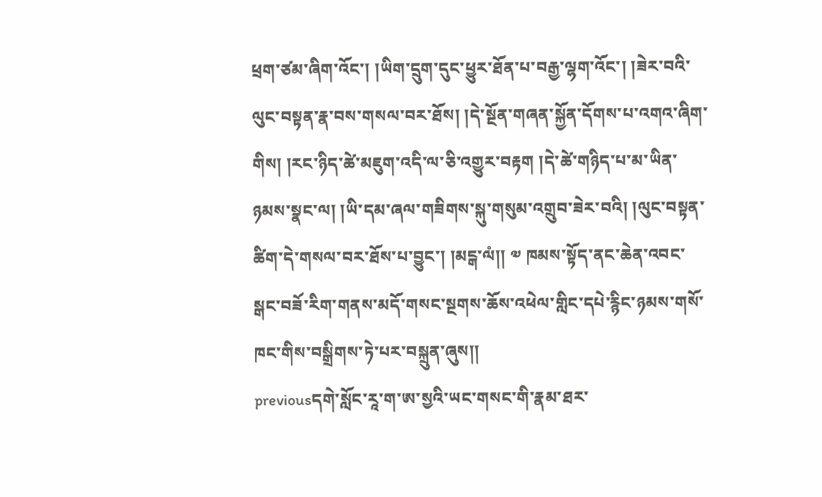ཕྲག་ཙམ་ཞིག་འོང་། །ཡིག་དྲུག་དུང་ཕྱུར་ཐོན་པ་བརྒྱ་ལྷག་འོང་། །ཟེར་བའི་ལུང་བསྟན་རྣ་བས་གསལ་བར་ཐོས། །དེ་སྔོན་གཞན་སྐྱོན་དོགས་པ་འགའ་ཞིག་གིས། །རང་ཉིད་ཚེ་མཇུག་འདི་ལ་ཅི་འགྱུར་བརྟག །དེ་ཚེ་གཉིད་པ་མ་ཡིན་ཉམས་སྣང་ལ། །ཡི་དམ་ཞལ་གཟིགས་སྐུ་གསུམ་འགྲུབ་ཟེར་བའི། །ལུང་བསྟན་ཚིག་དེ་གསལ་བར་ཐོས་པ་བྱུང་། །མངྒ་ལཾ།། ༧ ཁམས་སྟོད་ནང་ཆེན་འབང་སྒང་བཟོ་རིག་གནས་མདོ་གསང་སྔགས་ཆོས་འཕེལ་གླིང་དཔེ་རྙིང་ཉམས་གསོ་ཁང་གིས་བསྒྲིགས་ཏེ་པར་བསྐྲུན་ཞུས།།
previousདགེ་སློང་རཱ་ག་ཨ་སྱའི་ཡང་གསང་གི་རྣམ་ཐར་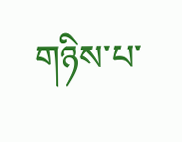གཉིས་པ་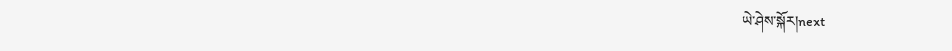ཡེ་ཤེས་སྐོར།next